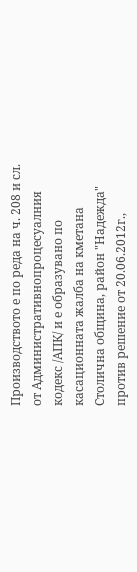Производството е по реда на ч. 208 и сл. от Административнопроцесуалния кодекс /АПК/ и е образувано по касационната жалба на кметана Столична община, район "Надежда" против решение от 20.06.2012г.,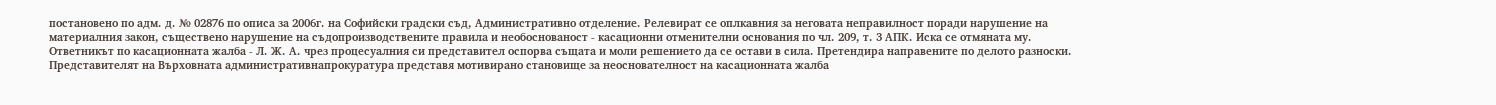постановено по адм. д. № 02876 по описа за 2006г. на Софийски градски съд, Административно отделение. Релевират се оплкавния за неговата неправилност поради нарушение на материалния закон, съществено нарушение на съдопроизводствените правила и необоснованост - касационни отменителни основания по чл. 209, т. 3 АПК. Иска се отмяната му.
Ответникът по касационната жалба - Л. Ж. А. чрез процесуалния си представител оспорва същата и моли решението да се остави в сила. Претендира направените по делото разноски.
Представителят на Върховната административнапрокуратура представя мотивирано становище за неоснователност на касационната жалба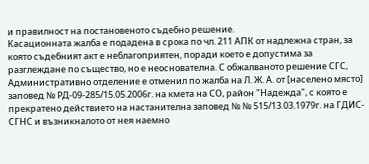и правилност на постановеното съдебно решение.
Касационната жалба е подадена в срока по чл. 211 АПК от надлежна стран, за която съдебният акт е неблагоприятен, поради което е допустима за разглеждане по същество, но е неоснователна. С обжалваното решение СГС, Административно отделение е отменил по жалба на Л. Ж. А. от [населено място] заповед № РД-09-285/15.05.2006г. на кмета на СО, район "Надежда", с която е прекратено действието на настанителна заповед № № 515/13.03.1979г. на ГДИС-СГНС и възникналото от нея наемно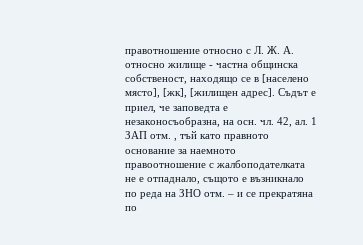правотношение относно с Л. Ж. А. относно жилище - частна общинска собственост, находящо се в [населено място], [жк], [жилищен адрес]. Съдът е приел, че заповедта е незаконосъобразна, на осн. чл. 42, ал. 1 ЗАП отм. , тъй като правното основание за наемното правоотношение с жалбоподателката не е отпаднало, същото е възникнало по реда на ЗНО отм. – и се прекратяна по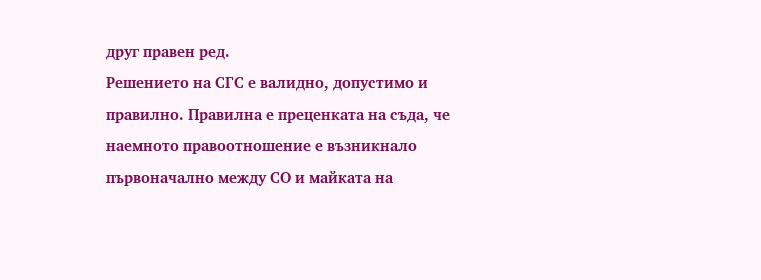друг правен ред.
Решението на СГС е валидно, допустимо и правилно. Правилна е преценката на съда, че наемното правоотношение е възникнало първоначално между СО и майката на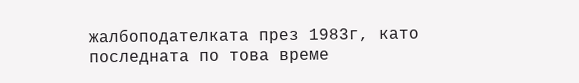жалбоподателката през 1983г, като последната по това време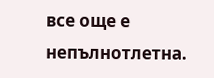все още е непълнотлетна.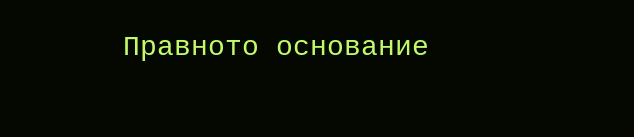Правното основание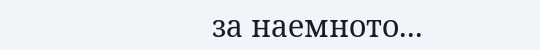за наемното...